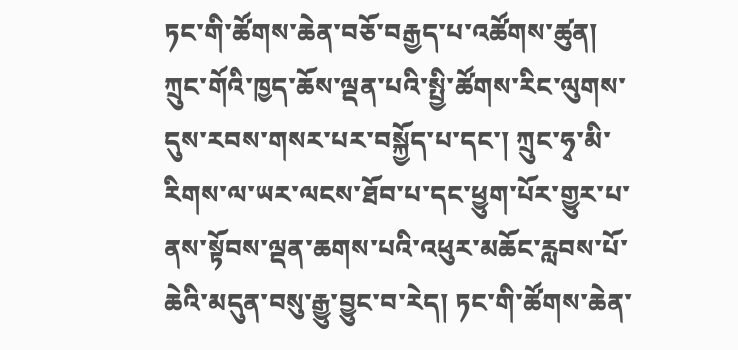ཏང་གི་ཚོགས་ཆེན་བཅོ་བརྒྱད་པ་འཚོགས་ཚུན། ཀྲུང་གོའི་ཁྱད་ཆོས་ལྡན་པའི་སྤྱི་ཚོགས་རིང་ལུགས་དུས་རབས་གསར་པར་བསྐྱོད་པ་དང་། ཀྲུང་ཧྭ་མི་རིགས་ལ་ཡར་ལངས་ཐོབ་པ་དང་ཕྱུག་པོར་གྱུར་པ་ནས་སྟོབས་ལྡན་ཆགས་པའི་འཕུར་མཆོང་རླབས་པོ་ཆེའི་མདུན་བསུ་རྒྱུ་བྱུང་བ་རེད། ཏང་གི་ཚོགས་ཆེན་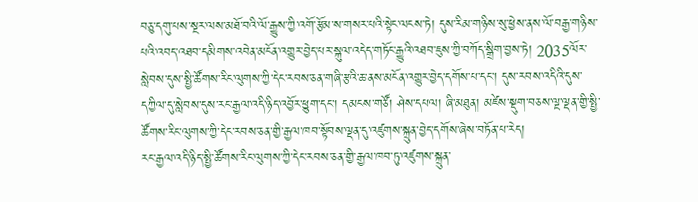བཅུ་དགུ་པས་སྔར་ལས་མཐོ་བའི་ལོ་རྒྱུས་ཀྱི་འགོ་རྩོམ་ས་གསར་པའི་སྟེང་ལངས་ཏེ། དུས་རིམ་གཉིས་སུ་ཕྱེས་ནས་ལོ་བརྒྱ་གཉིས་པའི་འབད་འཐབ་དམིགས་འབེན་མངོན་འགྱུར་བྱེད་པར་སྐུལ་འདེད་གཏོང་རྒྱུའི་འཐབ་ཇུས་ཀྱི་བཀོད་སྒྲིག་བྱས་ཏེ། 2035ལོར་སླེབས་དུས་སྤྱི་ཚོགས་རིང་ལུགས་ཀྱི་དེང་རབས་ཅན་གཞི་རྩའི་ཆ་ནས་མངོན་འགྱུར་བྱེད་དགོས་པ་དང་། དུས་རབས་འདིའི་དུས་དཀྱིལ་དུ་སླེབས་དུས་རང་རྒྱལ་འདི་ཉིད་འབྱོར་ཕྱུག་དང་། དམངས་གཙོ། ཤེས་དཔལ། ཞི་མཐུན། མཛེས་སྡུག་བཅས་ལྔ་ལྡན་གྱི་སྤྱི་ཚོགས་རིང་ལུགས་ཀྱི་དེང་རབས་ཅན་གྱི་རྒྱལ་ཁབ་སྟོབས་ལྡན་དུ་འཛུགས་སྐྲུན་བྱེད་དགོས་ཞེས་བཏོན་པ་རེད།
རང་རྒྱལ་འདི་ཉིད་སྤྱི་ཚོགས་རིང་ལུགས་ཀྱི་དེང་རབས་ཅན་གྱི་རྒྱལ་ཁབ་ཏུ་འཛུགས་སྐྲུན་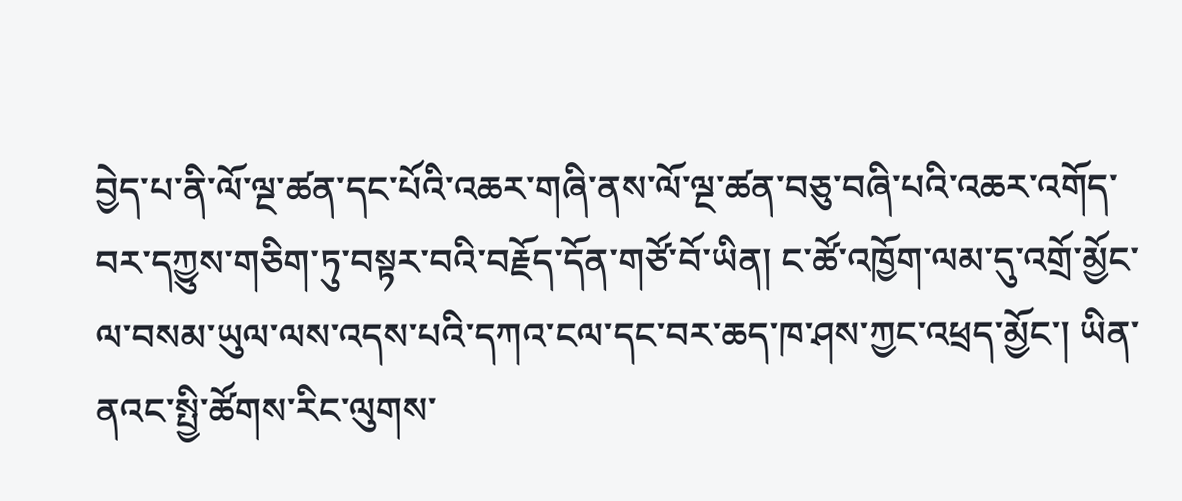བྱེད་པ་ནི་ལོ་ལྔ་ཚན་དང་པོའི་འཆར་གཞི་ནས་ལོ་ལྔ་ཚན་བཅུ་བཞི་པའི་འཆར་འགོད་བར་དཀྱུས་གཅིག་ཏུ་བསྟར་བའི་བརྗོད་དོན་གཙོ་བོ་ཡིན། ང་ཚོ་འཁྱོག་ལམ་དུ་འགྲོ་མྱོང་ལ་བསམ་ཡུལ་ལས་འདས་པའི་དཀའ་ངལ་དང་བར་ཆད་ཁ་ཤས་ཀྱང་འཕྲད་མྱོང་། ཡིན་ནའང་སྤྱི་ཚོགས་རིང་ལུགས་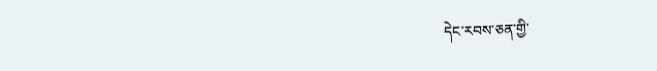དེང་རབས་ཅན་གྱི་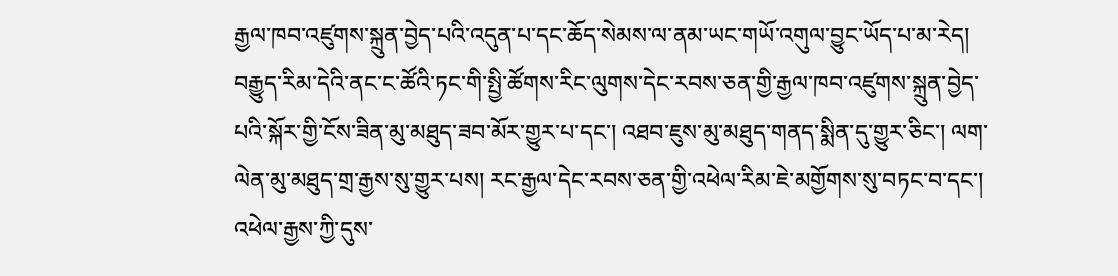རྒྱལ་ཁབ་འཛུགས་སྐྲུན་བྱེད་པའི་འདུན་པ་དང་ཆོད་སེམས་ལ་ནམ་ཡང་གཡོ་འགུལ་བྱུང་ཡོད་པ་མ་རེད། བརྒྱུད་རིམ་དེའི་ནང་ང་ཚོའི་ཏང་གི་སྤྱི་ཚོགས་རིང་ལུགས་དེང་རབས་ཅན་གྱི་རྒྱལ་ཁབ་འཛུགས་སྐྲུན་བྱེད་པའི་སྐོར་གྱི་ངོས་ཟིན་མུ་མཐུད་ཟབ་མོར་གྱུར་པ་དང་། འཐབ་ཇུས་མུ་མཐུད་གནད་སྨིན་དུ་གྱུར་ཅིང་། ལག་ལེན་མུ་མཐུད་གྲ་རྒྱས་སུ་གྱུར་པས། རང་རྒྱལ་དེང་རབས་ཅན་གྱི་འཕེལ་རིམ་ཇེ་མགྱོགས་སུ་བཏང་བ་དང་། འཕེལ་རྒྱས་ཀྱི་དུས་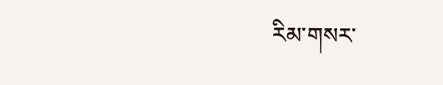རིམ་གསར་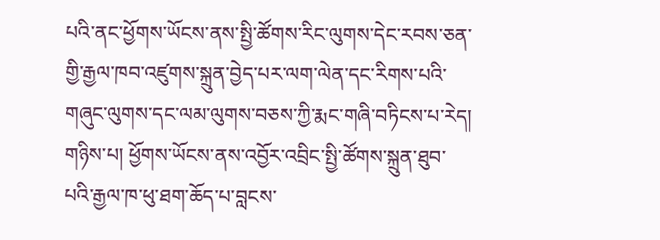པའི་ནང་ཕྱོགས་ཡོངས་ནས་སྤྱི་ཚོགས་རིང་ལུགས་དེང་རབས་ཅན་གྱི་རྒྱལ་ཁབ་འཛུགས་སྐྲུན་བྱེད་པར་ལག་ལེན་དང་རིགས་པའི་གཞུང་ལུགས་དང་ལམ་ལུགས་བཅས་ཀྱི་རྨང་གཞི་བཏིངས་པ་རེད།
གཉིས་པ། ཕྱོགས་ཡོངས་ནས་འབྱོར་འབྲིང་སྤྱི་ཚོགས་སྐྲུན་ཐུབ་པའི་རྒྱལ་ཁ་ཕུ་ཐག་ཆོད་པ་བླངས་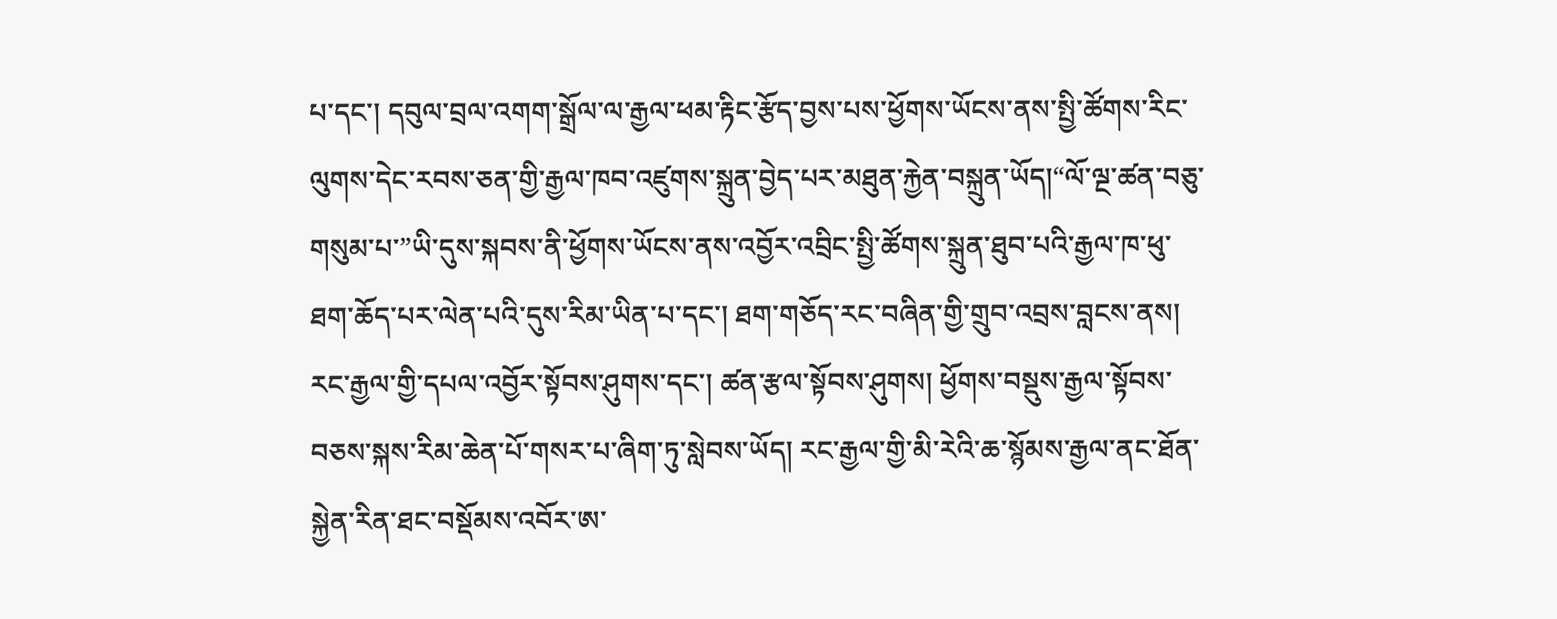པ་དང་། དབུལ་བྲལ་འགག་སྒྲོལ་ལ་རྒྱལ་ཕམ་རྟིང་རྩོད་བྱས་པས་ཕྱོགས་ཡོངས་ནས་སྤྱི་ཚོགས་རིང་ལུགས་དེང་རབས་ཅན་གྱི་རྒྱལ་ཁབ་འཛུགས་སྐྲུན་བྱེད་པར་མཐུན་རྐྱེན་བསྐྲུན་ཡོད།“ལོ་ལྔ་ཚན་བཅུ་གསུམ་པ་”ཡི་དུས་སྐབས་ནི་ཕྱོགས་ཡོངས་ནས་འབྱོར་འབྲིང་སྤྱི་ཚོགས་སྐྲུན་ཐུབ་པའི་རྒྱལ་ཁ་ཕུ་ཐག་ཆོད་པར་ལེན་པའི་དུས་རིམ་ཡིན་པ་དང་། ཐག་གཅོད་རང་བཞིན་གྱི་གྲུབ་འབྲས་བླངས་ནས། རང་རྒྱལ་གྱི་དཔལ་འབྱོར་སྟོབས་ཤུགས་དང་། ཚན་རྩལ་སྟོབས་ཤུགས། ཕྱོགས་བསྡུས་རྒྱལ་སྟོབས་བཅས་སྐས་རིམ་ཆེན་པོ་གསར་པ་ཞིག་ཏུ་སླེབས་ཡོད། རང་རྒྱལ་གྱི་མི་རེའི་ཆ་སྙོམས་རྒྱལ་ནང་ཐོན་སྐྱེན་རིན་ཐང་བསྡོམས་འབོར་ཨ་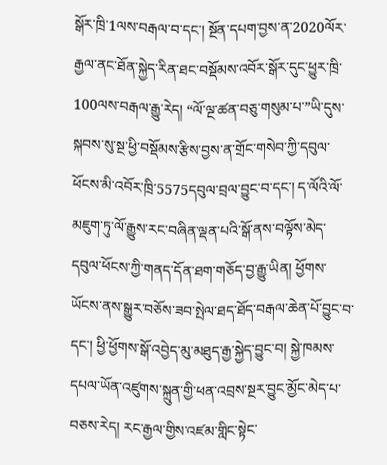སྒོར་ཁྲི་1ལས་བརྒལ་བ་དང་། སྔོན་དཔག་བྱས་ན་2020ལོར་རྒྱལ་ནང་ཐོན་སྐྱེད་རིན་ཐང་བསྡོམས་འབོར་སྒོར་དུང་ཕྱུར་ཁྲི་100ལས་བརྒལ་རྒྱུ་རེད། “ལོ་ལྔ་ཚན་བཅུ་གསུམ་པ་”ཡི་དུས་སྐབས་སུ་སྔ་ཕྱི་བསྡོམས་རྩིས་བྱས་ན་གྲོང་གསེབ་ཀྱི་དབུལ་ཕོངས་མི་འབོར་ཁྲི་5575དབུལ་བྲལ་བྱུང་བ་དང་། ད་ལོའི་ལོ་མཇུག་ཏུ་ལོ་རྒྱུས་རང་བཞིན་ལྡན་པའི་སྒོ་ནས་བལྟོས་མེད་དབུལ་ཕོངས་ཀྱི་གནད་དོན་ཐག་གཅོད་བྱ་རྒྱུ་ཡིན། ཕྱོགས་ཡོངས་ནས་སྒྱུར་བཅོས་ཟབ་སྤེལ་ཐད་ཐོད་བརྒལ་ཆེན་པོ་བྱུང་བ་དང་། ཕྱི་ཕྱོགས་སྒོ་འབྱེད་མུ་མཐུད་རྒྱ་སྐྱེད་བྱུང་བ། སྐྱེ་ཁམས་དཔལ་ཡོན་འཛུགས་སྐྲུན་གྱི་ཕན་འབྲས་སྔར་བྱུང་མྱོང་མེད་པ་བཅས་རེད། རང་རྒྱལ་གྱིས་འཛམ་གླིང་སྟེང་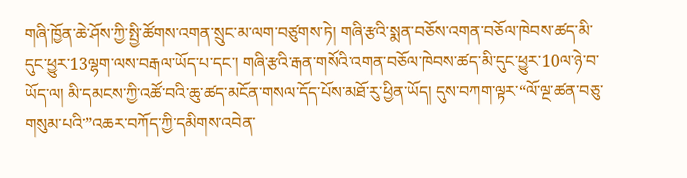གཞི་ཁྱོན་ཆེ་ཤོས་ཀྱི་སྤྱི་ཚོགས་འགན་སྲུང་མ་ལག་བཙུགས་ཏེ། གཞི་རྩའི་སྨན་བཅོས་འགན་བཅོལ་ཁེབས་ཚད་མི་དུང་ཕྱུར་13ལྷག་ལས་བརྒལ་ཡོད་པ་དང་། གཞི་རྩའི་རྒན་གསོའི་འགན་བཅོལ་ཁེབས་ཚད་མི་དུང་ཕྱུར་10ལ་ཉེ་བ་ཡོད་ལ། མི་དམངས་ཀྱི་འཚོ་བའི་ཆུ་ཚད་མངོན་གསལ་དོད་པོས་མཐོ་རུ་ཕྱིན་ཡོད། དུས་བཀག་ལྟར་“ལོ་ལྔ་ཚན་བཅུ་གསུམ་པའི་”འཆར་བཀོད་ཀྱི་དམིགས་འབེན་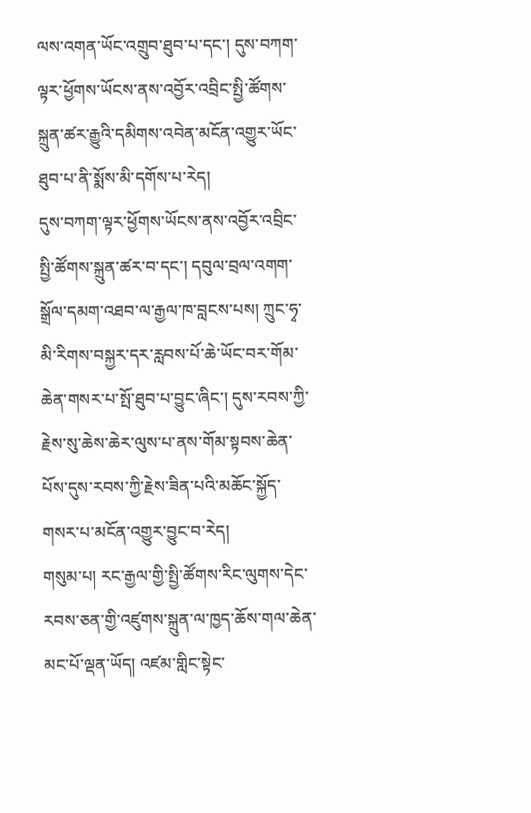ལས་འགན་ཡོང་འགྲུབ་ཐུབ་པ་དང་། དུས་བཀག་ལྟར་ཕྱོགས་ཡོངས་ནས་འབྱོར་འབྲིང་སྤྱི་ཚོགས་སྐྲུན་ཚར་རྒྱུའི་དམིགས་འབེན་མངོན་འགྱུར་ཡོང་ཐུབ་པ་ནི་སྨོས་མི་དགོས་པ་རེད།
དུས་བཀག་ལྟར་ཕྱོགས་ཡོངས་ནས་འབྱོར་འབྲིང་སྤྱི་ཚོགས་སྐྲུན་ཚར་བ་དང་། དབུལ་བྲལ་འགག་སྒྲོལ་དམག་འཐབ་ལ་རྒྱལ་ཁ་བླངས་པས། ཀྲུང་ཧྭ་མི་རིགས་བསྐྱར་དར་རླབས་པོ་ཆེ་ཡོང་བར་གོམ་ཆེན་གསར་པ་སྤོ་ཐུབ་པ་བྱུང་ཞིང་། དུས་རབས་ཀྱི་རྗེས་སུ་ཆེས་ཆེར་ལུས་པ་ནས་གོམ་སྟབས་ཆེན་པོས་དུས་རབས་ཀྱི་རྗེས་ཟིན་པའི་མཆོང་སྐྱོད་གསར་པ་མངོན་འགྱུར་བྱུང་བ་རེད།
གསུམ་པ། རང་རྒྱལ་གྱི་སྤྱི་ཚོགས་རིང་ལུགས་དེང་རབས་ཅན་གྱི་འཛུགས་སྐྲུན་ལ་ཁྱད་ཆོས་གལ་ཆེན་མང་པོ་ལྡན་ཡོད། འཛམ་གླིང་སྟེང་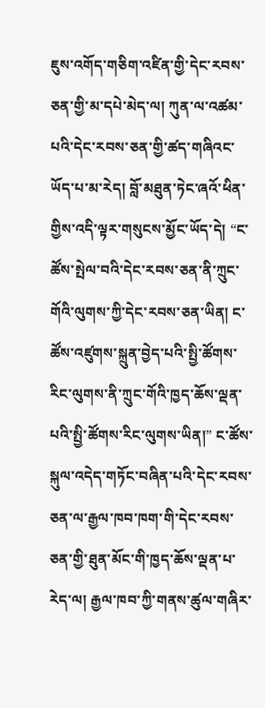ཇུས་འགོད་གཅིག་འཛིན་གྱི་དེང་རབས་ཅན་གྱི་མ་དཔེ་མེད་ལ། ཀུན་ལ་འཚམ་པའི་དེང་རབས་ཅན་གྱི་ཚད་གཞིའང་ཡོད་པ་མ་རེད། བློ་མཐུན་ཏེང་ཞའོ་ཕིན་གྱིས་འདི་ལྟར་གསུངས་མྱོང་ཡོད་དེ། “ང་ཚོས་སྤེལ་བའི་དེང་རབས་ཅན་ནི་ཀྲུང་གོའི་ལུགས་ཀྱི་དེང་རབས་ཅན་ཡིན། ང་ཚོས་འཛུགས་སྐྲུན་བྱེད་པའི་སྤྱི་ཚོགས་རིང་ལུགས་ནི་ཀྲུང་གོའི་ཁྱད་ཆོས་ལྡན་པའི་སྤྱི་ཚོགས་རིང་ལུགས་ཡིན།” ང་ཚོས་སྐུལ་འདེད་གཏོང་བཞིན་པའི་དེང་རབས་ཅན་ལ་རྒྱལ་ཁབ་ཁག་གི་དེང་རབས་ཅན་གྱི་ཐུན་མོང་གི་ཁྱད་ཆོས་ལྡན་པ་རེད་ལ། རྒྱལ་ཁབ་ཀྱི་གནས་ཚུལ་གཞིར་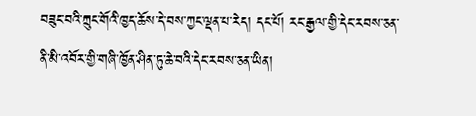བཟུང་བའི་ཀྲུང་གོའི་ཁྱད་ཆོས་དེ་བས་ཀྱང་ལྡན་པ་རེད། དང་པོ། རང་རྒྱལ་གྱི་དེང་རབས་ཅན་ནི་མི་འབོར་གྱི་གཞི་ཁྱོན་ཤིན་ཏུ་ཆེ་བའི་དེང་རབས་ཅན་ཡིན།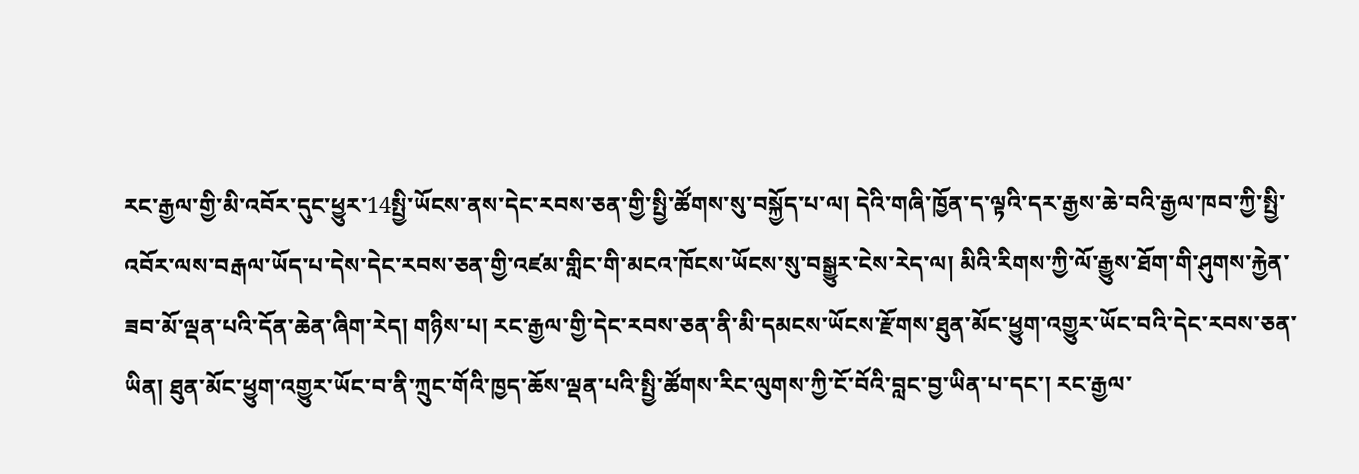རང་རྒྱལ་གྱི་མི་འབོར་དུང་ཕྱུར་14སྤྱི་ཡོངས་ནས་དེང་རབས་ཅན་གྱི་སྤྱི་ཚོགས་སུ་བསྐྱོད་པ་ལ། དེའི་གཞི་ཁྱོན་ད་ལྟའི་དར་རྒྱས་ཆེ་བའི་རྒྱལ་ཁབ་ཀྱི་སྤྱི་འབོར་ལས་བརྒལ་ཡོད་པ་དེས་དེང་རབས་ཅན་གྱི་འཛམ་གླིང་གི་མངའ་ཁོངས་ཡོངས་སུ་བསྒྱུར་ངེས་རེད་ལ། མིའི་རིགས་ཀྱི་ལོ་རྒྱུས་ཐོག་གི་ཤུགས་རྐྱེན་ཟབ་མོ་ལྡན་པའི་དོན་ཆེན་ཞིག་རེད། གཉིས་པ། རང་རྒྱལ་གྱི་དེང་རབས་ཅན་ནི་མི་དམངས་ཡོངས་རྫོགས་ཐུན་མོང་ཕྱུག་འགྱུར་ཡོང་བའི་དེང་རབས་ཅན་ཡིན། ཐུན་མོང་ཕྱུག་འགྱུར་ཡོང་བ་ནི་ཀྲུང་གོའི་ཁྱད་ཆོས་ལྡན་པའི་སྤྱི་ཚོགས་རིང་ལུགས་ཀྱི་ངོ་བོའི་བླང་བྱ་ཡིན་པ་དང་། རང་རྒྱལ་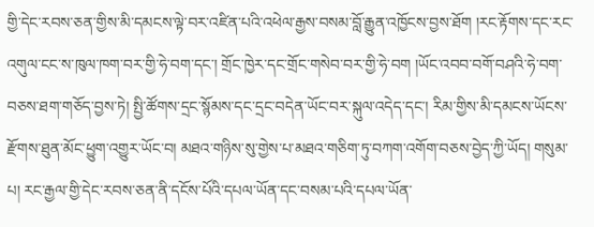གྱི་དེང་རབས་ཅན་གྱིས་མི་དམངས་ལྟེ་བར་འཛིན་པའི་འཕེལ་རྒྱས་བསམ་བློ་རྒྱུན་འཁྱོངས་བྱས་ཐོག །རང་རྟོགས་དང་རང་འགུལ་ངང་ས་ཁུལ་ཁག་བར་གྱི་ཧེ་བག་དང་། གྲོང་ཁྱེར་དང་གྲོང་གསེབ་བར་གྱི་ཧེ་བག །ཡོང་འབབ་བགོ་བཤའི་ཧེ་བག་བཅས་ཐག་གཅོད་བྱས་ཏེ། སྤྱི་ཚོགས་དྲང་སྙོམས་དང་དྲང་བདེན་ཡོང་བར་སྐུལ་འདེད་དང་། རིམ་གྱིས་མི་དམངས་ཡོངས་རྫོགས་ཐུན་མོང་ཕྱུག་འགྱུར་ཡོང་བ། མཐའ་གཉིས་སུ་གྱེས་པ་མཐའ་གཅིག་ཏུ་བཀག་འགོག་བཅས་བྱེད་ཀྱི་ཡོད། གསུམ་པ། རང་རྒྱལ་གྱི་དེང་རབས་ཅན་ནི་དངོས་པོའི་དཔལ་ཡོན་དང་བསམ་པའི་དཔལ་ཡོན་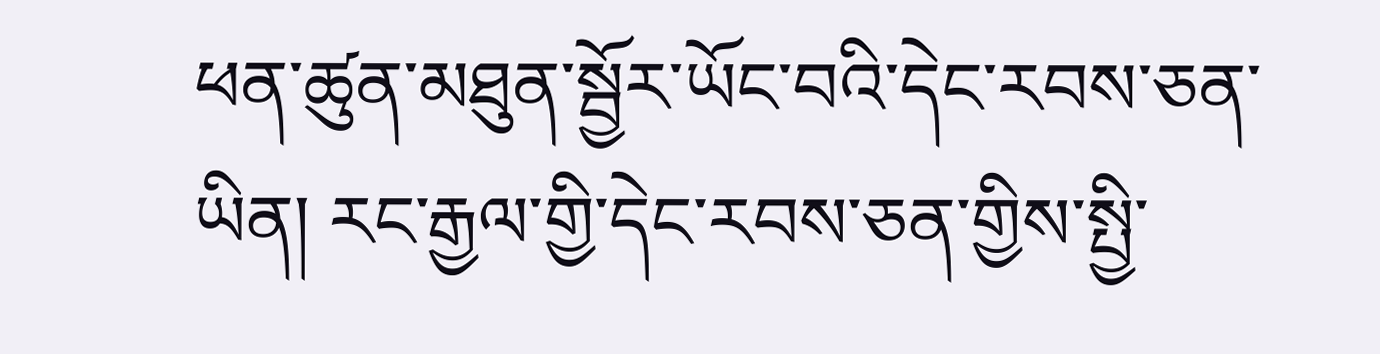ཕན་ཚུན་མཐུན་སྦྱོར་ཡོང་བའི་དེང་རབས་ཅན་ཡིན། རང་རྒྱལ་གྱི་དེང་རབས་ཅན་གྱིས་སྤྱི་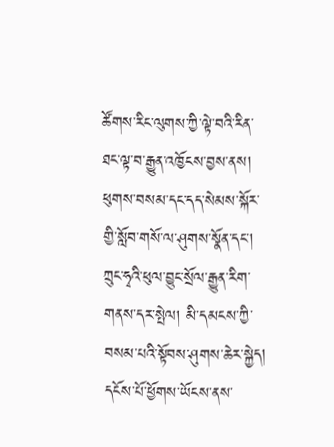ཚོགས་རིང་ལུགས་ཀྱི་ལྟེ་བའི་རིན་ཐང་ལྟ་བ་རྒྱུན་འཁྱོངས་བྱས་ནས། ཕུགས་བསམ་དང་དད་སེམས་སྐོར་གྱི་སློབ་གསོ་ལ་ཤུགས་སྣོན་དང་། ཀྲུང་ཧྭའི་ཕུལ་བྱུང་སྲོལ་རྒྱུན་རིག་གནས་དར་སྤེལ། མི་དམངས་ཀྱི་བསམ་པའི་སྟོབས་ཤུགས་ཆེར་སྐྱེད། དངོས་པོ་ཕྱོགས་ཡོངས་ནས་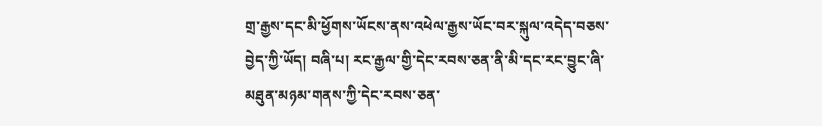གྲ་རྒྱས་དང་མི་ཕྱོགས་ཡོངས་ནས་འཕེལ་རྒྱས་ཡོང་བར་སྐུལ་འདེད་བཅས་བྱེད་ཀྱི་ཡོད། བཞི་པ། རང་རྒྱལ་གྱི་དེང་རབས་ཅན་ནི་མི་དང་རང་བྱུང་ཞི་མཐུན་མཉམ་གནས་ཀྱི་དེང་རབས་ཅན་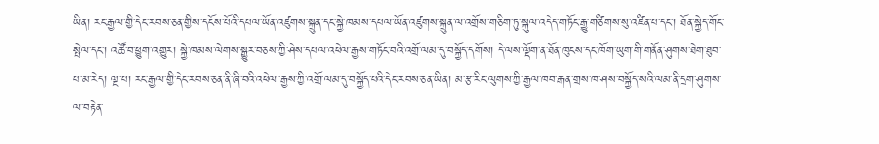ཡིན། རང་རྒྱལ་གྱི་དེང་རབས་ཅན་གྱིས་དངོས་པོའི་དཔལ་ཡོན་འཛུགས་སྐྲུན་དང་སྐྱེ་ཁམས་དཔལ་ཡོན་འཛུགས་སྐྲུན་ལ་འགྲོས་གཅིག་ཏུ་སྐུལ་འདེད་གཏོང་རྒྱུ་གཙིགས་སུ་འཛིན་པ་དང་། ཐོན་སྐྱེད་གོང་སྤེལ་དང་། འཚོ་བ་ཕྱུག་འགྱུར། སྐྱེ་ཁམས་ལེགས་སྒྱུར་བཅས་ཀྱི་ཤེས་དཔལ་འཕེལ་རྒྱས་གཏོང་བའི་འགྲོ་ལམ་དུ་བསྐྱོད་དགོས། དེ་ལས་ལྡོག་ན་ཐོན་ཁུངས་དང་ཁོག་ཡུག་གི་གནོན་ཤུགས་ཐེག་ཐུབ་པ་མ་རེད། ལྔ་པ། རང་རྒྱལ་གྱི་དེང་རབས་ཅན་ནི་ཞི་བའི་འཕེལ་རྒྱས་ཀྱི་འགྲོ་ལམ་དུ་བསྐྱོད་པའི་དེང་རབས་ཅན་ཡིན། མ་རྩ་རིང་ལུགས་ཀྱི་རྒྱལ་ཁབ་རྒན་གྲས་ཁ་ཤས་བསྐྱོད་སའི་ལམ་ནི་དྲག་ཤུགས་ལ་བརྟེན་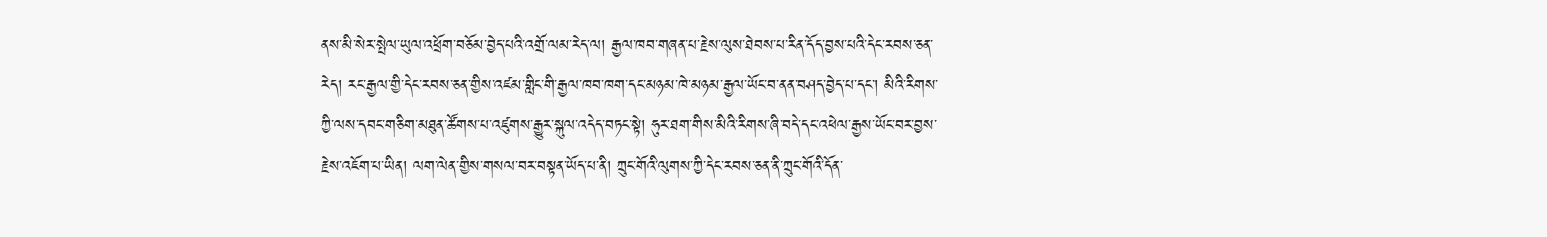ནས་མི་སེར་སྤེལ་ཡུལ་འཕྲོག་བཅོམ་བྱེད་པའི་འགྲོ་ལམ་རེད་ལ། རྒྱལ་ཁབ་གཞན་པ་རྗེས་ལུས་ཐེབས་པ་རིན་དོད་བྱས་པའི་དེང་རབས་ཅན་རེད། རང་རྒྱལ་གྱི་དེང་རབས་ཅན་གྱིས་འཛམ་གླིང་གི་རྒྱལ་ཁབ་ཁག་དང་མཉམ་ཁེ་མཉམ་རྒྱལ་ཡོང་བ་ནན་བཤད་བྱེད་པ་དང་། མིའི་རིགས་ཀྱི་ལས་དབང་གཅིག་མཐུན་ཚོགས་པ་འཛུགས་རྒྱུར་སྐུལ་འདེད་བཏང་སྟེ། ཧུར་ཐག་གིས་མིའི་རིགས་ཞི་བདེ་དང་འཕེལ་རྒྱས་ཡོང་བར་བྱས་རྗེས་འཇོག་པ་ཡིན། ལག་ལེན་གྱིས་གསལ་བར་བསྟན་ཡོད་པ་ནི། ཀྲུང་གོའི་ལུགས་ཀྱི་དེང་རབས་ཅན་ནི་ཀྲུང་གོའི་དོན་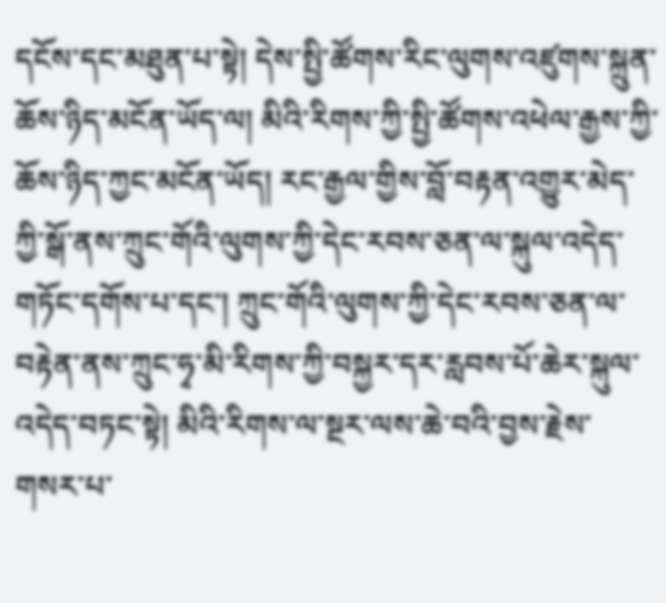དངོས་དང་མཐུན་པ་སྟེ། དེས་སྤྱི་ཚོགས་རིང་ལུགས་འཛུགས་སྐྲུན་ཆོས་ཉིད་མངོན་ཡོད་ལ། མིའི་རིགས་ཀྱི་སྤྱི་ཚོགས་འཕེལ་རྒྱས་ཀྱི་ཆོས་ཉིད་ཀྱང་མངོན་ཡོད། རང་རྒྱལ་གྱིས་བློ་བརྟན་འགྱུར་མེད་ཀྱི་སྒོ་ནས་ཀྲུང་གོའི་ལུགས་ཀྱི་དེང་རབས་ཅན་ལ་སྐུལ་འདེད་གཏོང་དགོས་པ་དང་། ཀྲུང་གོའི་ལུགས་ཀྱི་དེང་རབས་ཅན་ལ་བརྟེན་ནས་ཀྲུང་ཧྭ་མི་རིགས་ཀྱི་བསྐྱར་དར་རླབས་པོ་ཆེར་སྐུལ་འདེད་བཏང་སྟེ། མིའི་རིགས་ལ་སྔར་ལས་ཆེ་བའི་བྱས་རྗེས་གསར་པ་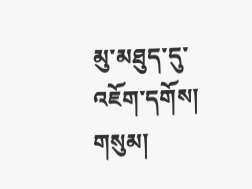མུ་མཐུད་དུ་འཇོག་དགོས།
གསུམ།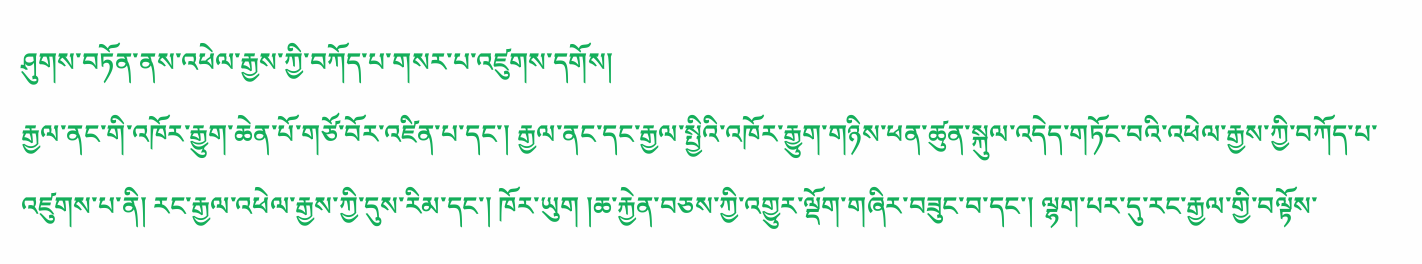ཤུགས་བཏོན་ནས་འཕེལ་རྒྱས་ཀྱི་བཀོད་པ་གསར་པ་འཛུགས་དགོས།
རྒྱལ་ནང་གི་འཁོར་རྒྱུག་ཆེན་པོ་གཙོ་བོར་འཛིན་པ་དང་། རྒྱལ་ནང་དང་རྒྱལ་སྤྱིའི་འཁོར་རྒྱུག་གཉིས་ཕན་ཚུན་སྐུལ་འདེད་གཏོང་བའི་འཕེལ་རྒྱས་ཀྱི་བཀོད་པ་འཛུགས་པ་ནི། རང་རྒྱལ་འཕེལ་རྒྱས་ཀྱི་དུས་རིམ་དང་། ཁོར་ཡུག །ཆ་རྐྱེན་བཅས་ཀྱི་འགྱུར་ལྡོག་གཞིར་བཟུང་བ་དང་། ལྷག་པར་དུ་རང་རྒྱལ་གྱི་བལྟོས་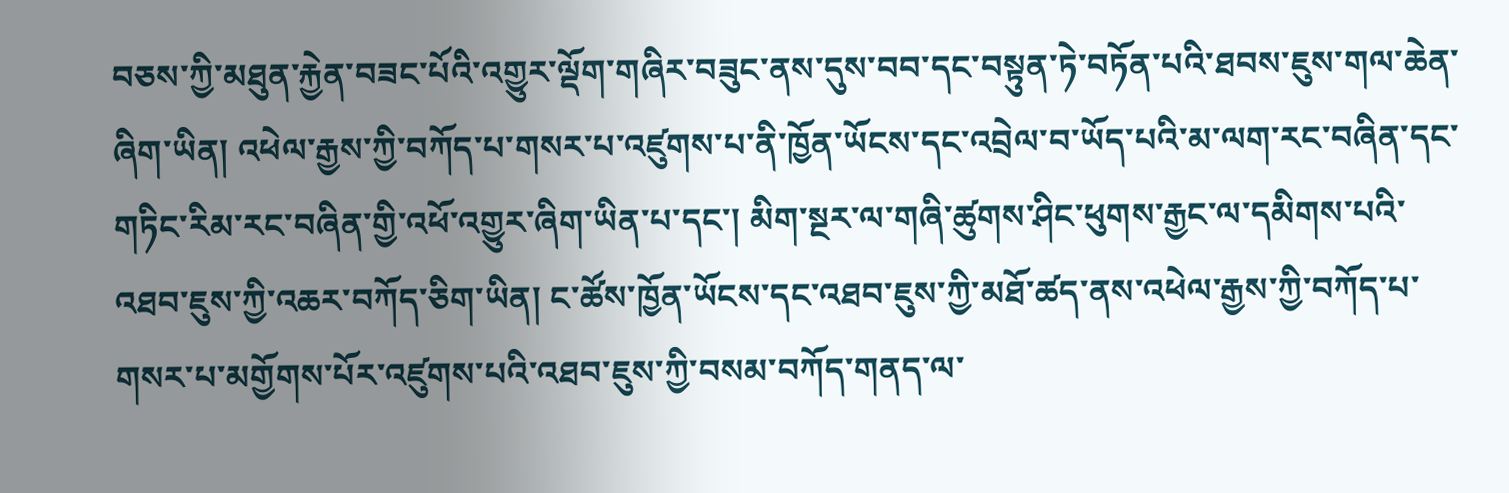བཅས་ཀྱི་མཐུན་རྐྱེན་བཟང་པོའི་འགྱུར་ལྡོག་གཞིར་བཟུང་ནས་དུས་བབ་དང་བསྟུན་ཏེ་བཏོན་པའི་ཐབས་ཇུས་གལ་ཆེན་ཞིག་ཡིན། འཕེལ་རྒྱས་ཀྱི་བཀོད་པ་གསར་པ་འཛུགས་པ་ནི་ཁྱོན་ཡོངས་དང་འབྲེལ་བ་ཡོད་པའི་མ་ལག་རང་བཞིན་དང་གཏིང་རིམ་རང་བཞིན་གྱི་འཕོ་འགྱུར་ཞིག་ཡིན་པ་དང་། མིག་སྔར་ལ་གཞི་ཚུགས་ཤིང་ཕུགས་རྒྱང་ལ་དམིགས་པའི་འཐབ་ཇུས་ཀྱི་འཆར་བཀོད་ཅིག་ཡིན། ང་ཚོས་ཁྱོན་ཡོངས་དང་འཐབ་ཇུས་ཀྱི་མཐོ་ཚད་ནས་འཕེལ་རྒྱས་ཀྱི་བཀོད་པ་གསར་པ་མགྱོགས་པོར་འཛུགས་པའི་འཐབ་ཇུས་ཀྱི་བསམ་བཀོད་གནད་ལ་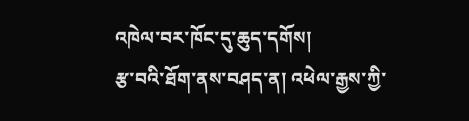འཁེལ་བར་ཁོང་དུ་ཆུད་དགོས།
རྩ་བའི་ཐོག་ནས་བཤད་ན། འཕེལ་རྒྱས་ཀྱི་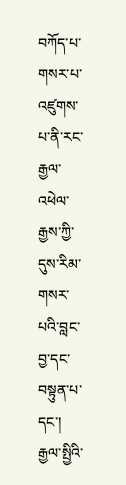བཀོད་པ་གསར་པ་འཛུགས་པ་ནི་རང་རྒྱལ་འཕེལ་རྒྱས་ཀྱི་དུས་རིམ་གསར་པའི་བླང་བྱ་དང་བསྟུན་པ་དང་། རྒྱལ་སྤྱིའི་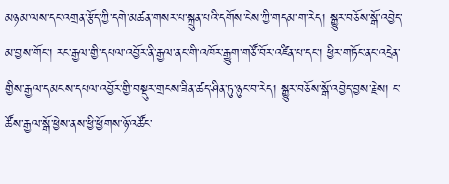མཉམ་ལས་དང་འགྲན་རྩོད་ཀྱི་དགེ་མཚན་གསར་པ་སྐྲུན་པའི་དགོས་ངེས་ཀྱི་གདམ་ག་རེད། སྒྱུར་བཅོས་སྒོ་འབྱེད་མ་བྱས་གོང་། རང་རྒྱལ་གྱི་དཔལ་འབྱོར་ནི་རྒྱལ་ནང་གི་འཁོར་རྒྱུག་གཙོ་བོར་འཛིན་པ་དང་། ཕྱིར་གཏོང་ནང་འདྲེན་གྱིས་རྒྱལ་དམངས་དཔལ་འབྱོར་གྱི་བསྡུར་གྲངས་ཟིན་ཚད་ཤིན་ཏུ་ཉུང་བ་རེད། སྒྱུར་བཅོས་སྒོ་འབྱེད་བྱས་རྗེས། ང་ཚོས་རྒྱལ་སྒོ་ཕྱེས་ནས་ཕྱི་ཕྱོགས་ཉོ་འཚོང་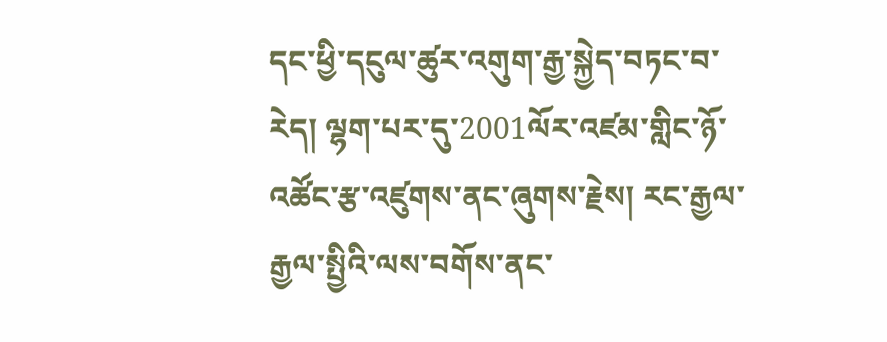དང་ཕྱི་དངུལ་ཚུར་འགུག་རྒྱ་སྐྱེད་བཏང་བ་རེད། ལྷག་པར་དུ་2001ལོར་འཛམ་གླིང་ཉོ་འཚོང་རྩ་འཛུགས་ནང་ཞུགས་རྗེས། རང་རྒྱལ་རྒྱལ་སྤྱིའི་ལས་བགོས་ནང་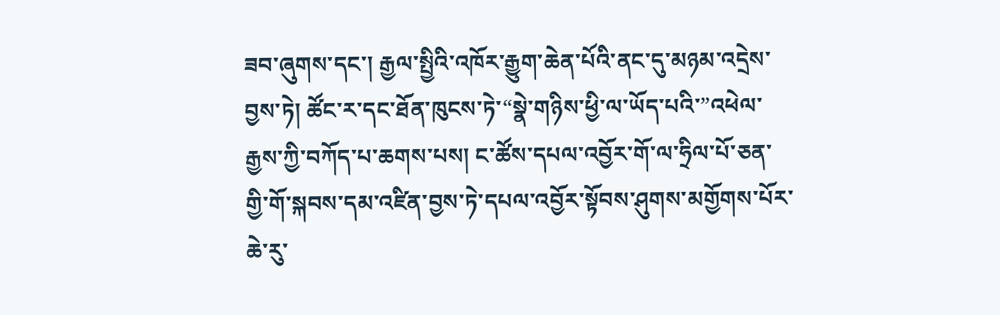ཟབ་ཞུགས་དང་། རྒྱལ་སྤྱིའི་འཁོར་རྒྱུག་ཆེན་པོའི་ནང་དུ་མཉམ་འདྲེས་བྱས་ཏེ། ཚོང་ར་དང་ཐོན་ཁུངས་ཏེ་“སྣེ་གཉིས་ཕྱི་ལ་ཡོད་པའི་”འཕེལ་རྒྱས་ཀྱི་བཀོད་པ་ཆགས་པས། ང་ཚོས་དཔལ་འབྱོར་གོ་ལ་ཧྲིལ་པོ་ཅན་གྱི་གོ་སྐབས་དམ་འཛིན་བྱས་ཏེ་དཔལ་འབྱོར་སྟོབས་ཤུགས་མགྱོགས་པོར་ཆེ་རུ་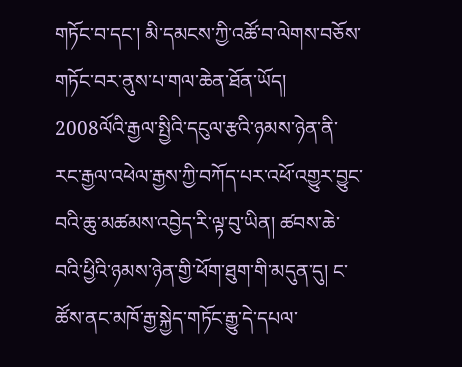གཏོང་བ་དང་། མི་དམངས་ཀྱི་འཚོ་བ་ལེགས་བཅོས་གཏོང་བར་ནུས་པ་གལ་ཆེན་ཐོན་ཡོད།
2008ལོའི་རྒྱལ་སྤྱིའི་དངུལ་རྩའི་ཉམས་ཉེན་ནི་རང་རྒྱལ་འཕེལ་རྒྱས་ཀྱི་བཀོད་པར་འཕོ་འགྱུར་བྱུང་བའི་ཆུ་མཚམས་འབྱེད་རི་ལྟ་བུ་ཡིན། ཚབས་ཆེ་བའི་ཕྱིའི་ཉམས་ཉེན་གྱི་ཕོག་ཐུག་གི་མདུན་དུ། ང་ཚོས་ནང་མཁོ་རྒྱ་སྐྱེད་གཏོང་རྒྱུ་དེ་དཔལ་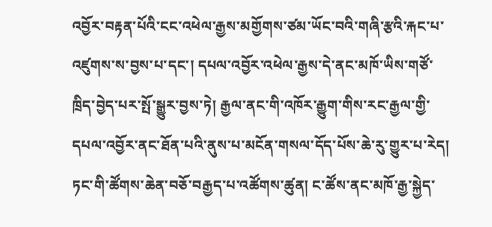འབྱོར་བརྟན་པོའི་ངང་འཕེལ་རྒྱས་མགྱོགས་ཙམ་ཡོང་བའི་གཞི་རྩའི་རྐང་པ་འཛུགས་ས་བྱས་པ་དང་། དཔལ་འབྱོར་འཕེལ་རྒྱས་དེ་ནང་མཁོ་ཡིས་གཙོ་ཁྲིད་བྱེད་པར་སྤོ་སྒྱུར་བྱས་ཏེ། རྒྱལ་ནང་གི་འཁོར་རྒྱུག་གིས་རང་རྒྱལ་གྱི་དཔལ་འབྱོར་ནང་ཐོན་པའི་ནུས་པ་མངོན་གསལ་དོད་པོས་ཆེ་རུ་གྱུར་པ་རེད། ཏང་གི་ཚོགས་ཆེན་བཅོ་བརྒྱད་པ་འཚོགས་ཚུན། ང་ཚོས་ནང་མཁོ་རྒྱ་སྐྱེད་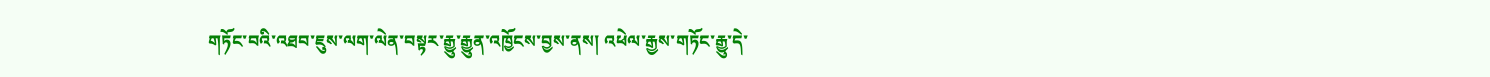གཏོང་བའི་འཐབ་ཇུས་ལག་ལེན་བསྟར་རྒྱུ་རྒྱུན་འཁྱོངས་བྱས་ནས། འཕེལ་རྒྱས་གཏོང་རྒྱུ་དེ་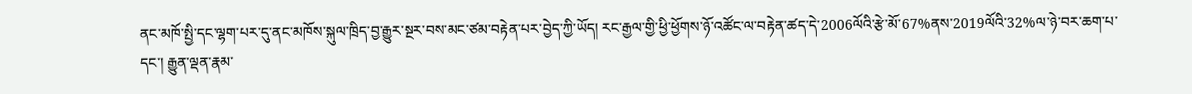ནང་མཁོ་སྤྱི་དང་ལྷག་པར་དུ་ནང་མཁོས་སྐུལ་ཁྲིད་བྱ་རྒྱུར་སྔར་བས་མང་ཙམ་བརྟེན་པར་བྱེད་ཀྱི་ཡོད། རང་རྒྱལ་གྱི་ཕྱི་ཕྱོགས་ཉོ་འཚོང་ལ་བརྟེན་ཚད་དེ་2006ལོའི་རྩེ་མོ་67%ནས་2019ལོའི་32%ལ་ཉེ་བར་ཆག་པ་དང་། རྒྱུན་ལྡན་རྣམ་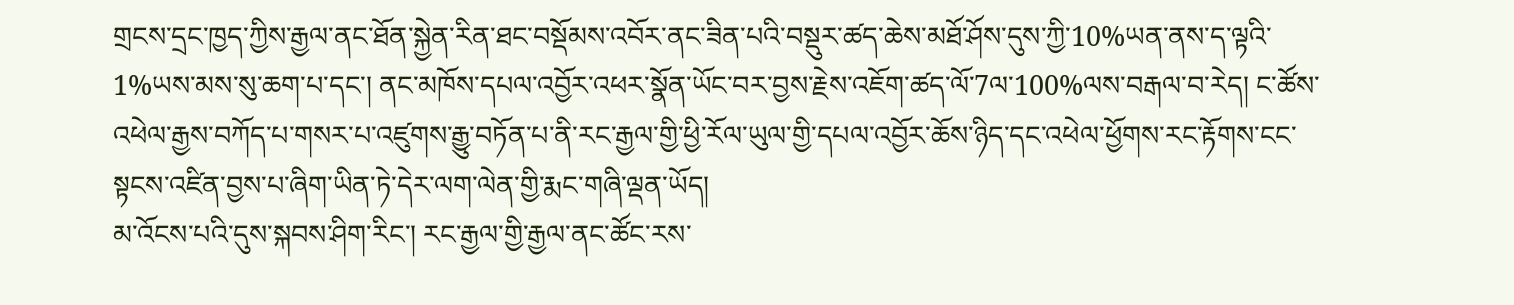གྲངས་དྲང་ཁྱད་ཀྱིས་རྒྱལ་ནང་ཐོན་སྐྱེན་རིན་ཐང་བསྡོམས་འབོར་ནང་ཟིན་པའི་བསྡུར་ཚད་ཆེས་མཐོ་ཤོས་དུས་ཀྱི་10%ཡན་ནས་ད་ལྟའི་1%ཡས་མས་སུ་ཆག་པ་དང་། ནང་མཁོས་དཔལ་འབྱོར་འཕར་སྣོན་ཡོང་བར་བྱས་རྗེས་འཇོག་ཚད་ལོ་7ལ་100%ལས་བརྒལ་བ་རེད། ང་ཚོས་འཕེལ་རྒྱས་བཀོད་པ་གསར་པ་འཛུགས་རྒྱུ་བཏོན་པ་ནི་རང་རྒྱལ་གྱི་ཕྱི་རོལ་ཡུལ་གྱི་དཔལ་འབྱོར་ཆོས་ཉིད་དང་འཕེལ་ཕྱོགས་རང་རྟོགས་ངང་སྟངས་འཛིན་བྱས་པ་ཞིག་ཡིན་ཏེ་དེར་ལག་ལེན་གྱི་རྨང་གཞི་ལྡན་ཡོད།
མ་འོངས་པའི་དུས་སྐབས་ཤིག་རིང་། རང་རྒྱལ་གྱི་རྒྱལ་ནང་ཚོང་རས་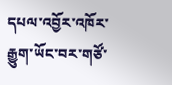དཔལ་འབྱོར་འཁོར་རྒྱུག་ཡོང་བར་གཙོ་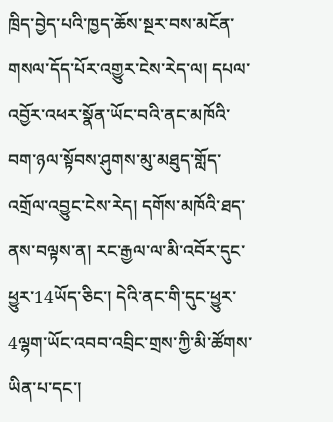ཁྲིད་བྱེད་པའི་ཁྱད་ཆོས་སྔར་བས་མངོན་གསལ་དོད་པོར་འགྱུར་ངེས་རེད་ལ། དཔལ་འབྱོར་འཕར་སྣོན་ཡོང་བའི་ནང་མཁོའི་བག་ཉལ་སྟོབས་ཤུགས་མུ་མཐུད་གློད་འགྲོལ་འབྱུང་ངེས་རེད། དགོས་མཁོའི་ཐད་ནས་བལྟས་ན། རང་རྒྱལ་ལ་མི་འབོར་དུང་ཕྱུར་14ཡོད་ཅིང་། དེའི་ནང་གི་དུང་ཕྱུར་4ལྷག་ཡོང་འབབ་འབྲིང་གྲས་ཀྱི་མི་ཚོགས་ཡིན་པ་དང་།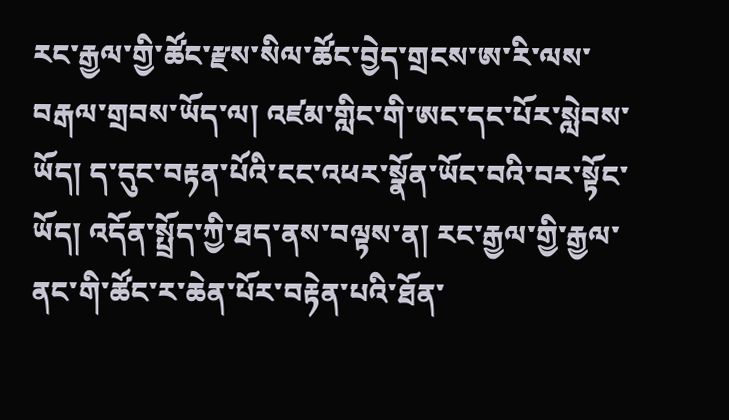རང་རྒྱལ་གྱི་ཚོང་རྫས་སིལ་ཚོང་བྱེད་གྲངས་ཨ་རི་ལས་བརྒལ་གྲབས་ཡོད་ལ། འཛམ་གླིང་གི་ཨང་དང་པོར་སླེབས་ཡོད། ད་དུང་བརྟན་པོའི་ངང་འཕར་སྣོན་ཡོང་བའི་བར་སྟོང་ཡོད། འདོན་སྤྲོད་ཀྱི་ཐད་ནས་བལྟས་ན། རང་རྒྱལ་གྱི་རྒྱལ་ནང་གི་ཚོང་ར་ཆེན་པོར་བརྟེན་པའི་ཐོན་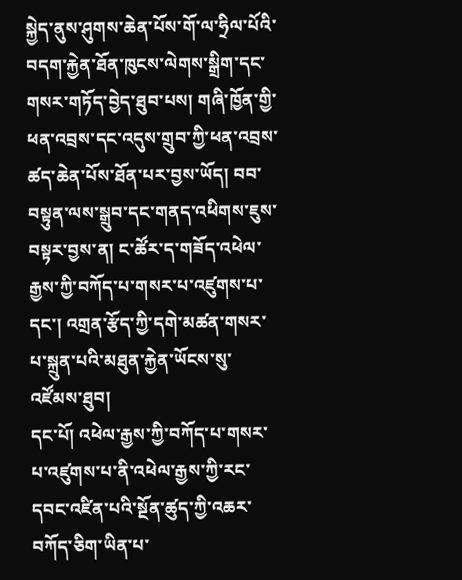སྐྱེད་ནུས་ཤུགས་ཆེན་པོས་གོ་ལ་ཧྲིལ་པོའི་བདག་རྐྱེན་ཐོན་ཁུངས་ལེགས་སྒྲིག་དང་གསར་གཏོད་བྱེད་ཐུབ་པས། གཞི་ཁྱོན་གྱི་ཕན་འབྲས་དང་འདུས་གྲུབ་ཀྱི་ཕན་འབྲས་ཚད་ཆེན་པོས་ཐོན་པར་བྱས་ཡོད། བབ་བསྟུན་ལས་སྒྲུབ་དང་གནད་འཕིགས་ཇུས་བསྟར་བྱས་ན། ང་ཚོར་ད་གཟོད་འཕེལ་རྒྱས་ཀྱི་བཀོད་པ་གསར་པ་འཛུགས་པ་དང་། འགྲན་རྩོད་ཀྱི་དགེ་མཚན་གསར་པ་སྐྲུན་པའི་མཐུན་རྐྱེན་ཡོངས་སུ་འཛོམས་ཐུབ།
དང་པོ། འཕེལ་རྒྱས་ཀྱི་བཀོད་པ་གསར་པ་འཛུགས་པ་ནི་འཕེལ་རྒྱས་ཀྱི་རང་དབང་འཛིན་པའི་སྔོན་ཚུད་ཀྱི་འཆར་བཀོད་ཅིག་ཡིན་པ་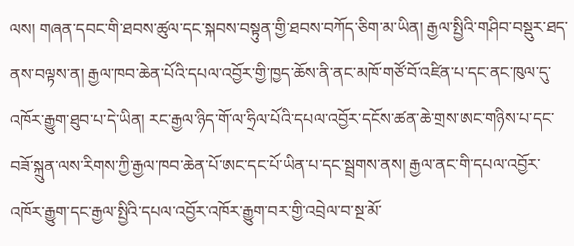ལས། གཞན་དབང་གི་ཐབས་ཚུལ་དང་སྐབས་བསྟུན་གྱི་ཐབས་བཀོད་ཅིག་མ་ཡིན། རྒྱལ་སྤྱིའི་གཤིབ་བསྡུར་ཐད་ནས་བལྟས་ན། རྒྱལ་ཁབ་ཆེན་པོའི་དཔལ་འབྱོར་གྱི་ཁྱད་ཆོས་ནི་ནང་མཁོ་གཙོ་བོ་འཛིན་པ་དང་ནང་ཁུལ་དུ་འཁོར་རྒྱུག་ཐུབ་པ་དེ་ཡིན། རང་རྒྱལ་ཉིད་གོ་ལ་ཧྲིལ་པོའི་དཔལ་འབྱོར་དངོས་ཚན་ཆེ་གྲས་ཨང་གཉིས་པ་དང་བཟོ་སྐྲུན་ལས་རིགས་ཀྱི་རྒྱལ་ཁབ་ཆེན་པོ་ཨང་དང་པོ་ཡིན་པ་དང་སྦྲགས་ནས། རྒྱལ་ནང་གི་དཔལ་འབྱོར་འཁོར་རྒྱུག་དང་རྒྱལ་སྤྱིའི་དཔལ་འབྱོར་འཁོར་རྒྱུག་བར་གྱི་འབྲེལ་བ་སྔ་མོ་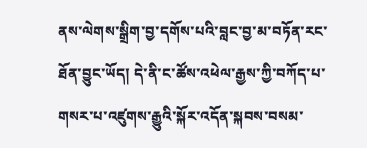ནས་ལེགས་སྒྲིག་བྱ་དགོས་པའི་བླང་བྱ་མ་བཏོན་རང་ཐོན་བྱུང་ཡོད། དེ་ནི་ང་ཚོས་འཕེལ་རྒྱས་ཀྱི་བཀོད་པ་གསར་པ་འཛུགས་རྒྱུའི་སྐོར་འདོན་སྐབས་བསམ་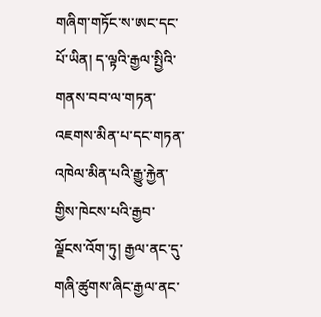གཞིག་གཏོང་ས་ཨང་དང་པོ་ཡིན། ད་ལྟའི་རྒྱལ་སྤྱིའི་གནས་བབ་ལ་གཏན་འཇགས་མིན་པ་དང་གཏན་འཁེལ་མིན་པའི་རྒྱུ་རྐྱེན་གྱིས་ཁེངས་པའི་རྒྱབ་ལྗོངས་འོག་ཏུ། རྒྱལ་ནང་དུ་གཞི་ཚུགས་ཞིང་རྒྱལ་ནང་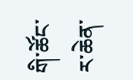གི་ཚོང་ར་ཆེན་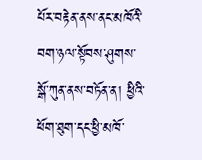པོར་བརྟེན་ནས་ནང་མཁོའི་བག་ཉལ་སྟོབས་ཤུགས་སྒོ་ཀུན་ནས་བཏོན་ན། ཕྱིའི་ཕོག་ཐུག་དང་ཕྱི་མཁོ་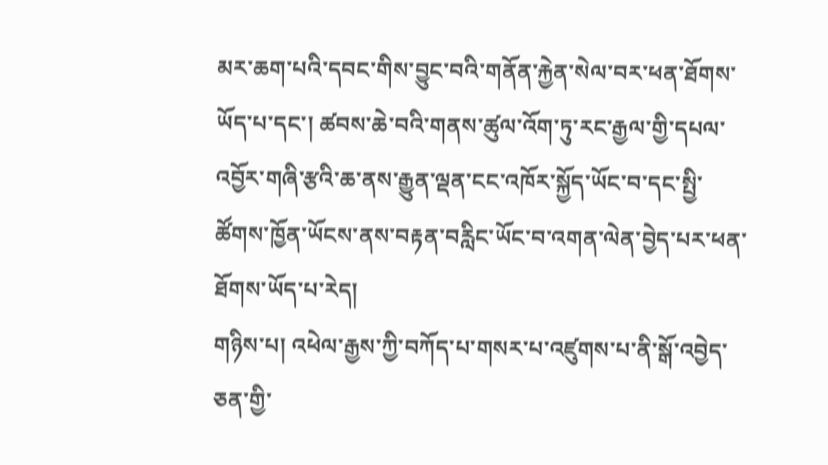མར་ཆག་པའི་དབང་གིས་བྱུང་བའི་གནོན་རྐྱེན་སེལ་བར་ཕན་ཐོགས་ཡོད་པ་དང་། ཚབས་ཆེ་བའི་གནས་ཚུལ་འོག་ཏུ་རང་རྒྱལ་གྱི་དཔལ་འབྱོར་གཞི་རྩའི་ཆ་ནས་རྒྱུན་ལྡན་ངང་འཁོར་སྐྱོད་ཡོང་བ་དང་སྤྱི་ཚོགས་ཁྱོན་ཡོངས་ནས་བརྟན་བརླིང་ཡོང་བ་འགན་ལེན་བྱེད་པར་ཕན་ཐོགས་ཡོད་པ་རེད།
གཉིས་པ། འཕེལ་རྒྱས་ཀྱི་བཀོད་པ་གསར་པ་འཛུགས་པ་ནི་སྒོ་འབྱེད་ཅན་གྱི་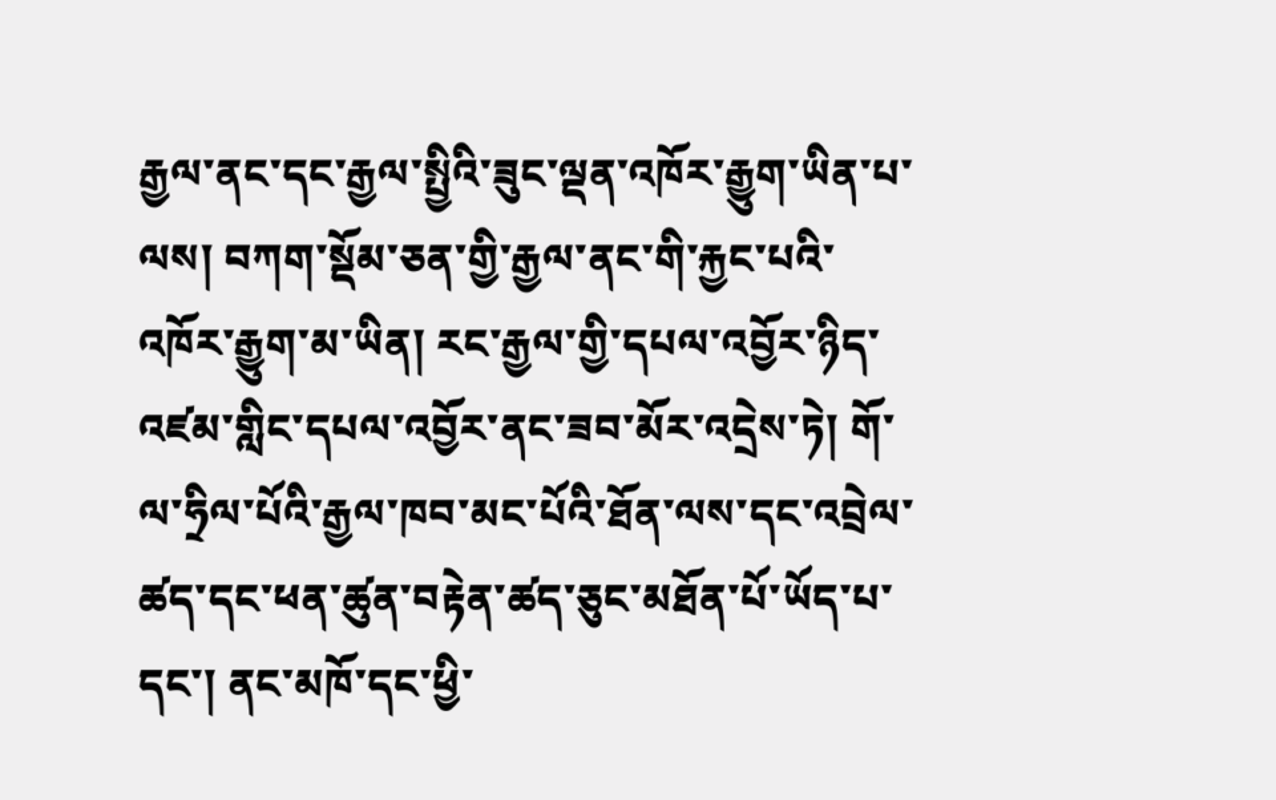རྒྱལ་ནང་དང་རྒྱལ་སྤྱིའི་ཟུང་ལྡན་འཁོར་རྒྱུག་ཡིན་པ་ལས། བཀག་སྡོམ་ཅན་གྱི་རྒྱལ་ནང་གི་རྐྱང་པའི་འཁོར་རྒྱུག་མ་ཡིན། རང་རྒྱལ་གྱི་དཔལ་འབྱོར་ཉིད་འཛམ་གླིང་དཔལ་འབྱོར་ནང་ཟབ་མོར་འདྲེས་ཏེ། གོ་ལ་ཧྲིལ་པོའི་རྒྱལ་ཁབ་མང་པོའི་ཐོན་ལས་དང་འབྲེལ་ཚད་དང་ཕན་ཚུན་བརྟེན་ཚད་ཅུང་མཐོན་པོ་ཡོད་པ་དང་། ནང་མཁོ་དང་ཕྱི་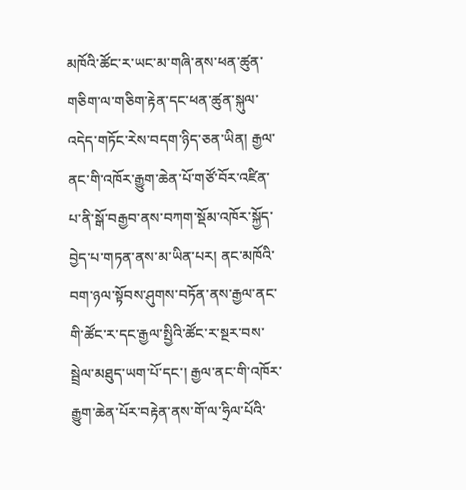མཁོའི་ཚོང་ར་ཡང་མ་གཞི་ནས་ཕན་ཚུན་གཅིག་ལ་གཅིག་རྟེན་དང་ཕན་ཚུན་སྐུལ་འདེད་གཏོང་རེས་བདག་ཉིད་ཅན་ཡིན། རྒྱལ་ནང་གི་འཁོར་རྒྱུག་ཆེན་པོ་གཙོ་བོར་འཛིན་པ་ནི་སྒོ་བརྒྱབ་ནས་བཀག་སྡོམ་འཁོར་སྐྱོད་བྱེད་པ་གཏན་ནས་མ་ཡིན་པར། ནང་མཁོའི་བག་ཉལ་སྟོབས་ཤུགས་བཏོན་ནས་རྒྱལ་ནང་གི་ཚོང་ར་དང་རྒྱལ་སྤྱིའི་ཚོང་ར་སྔར་བས་སྦྲེལ་མཐུད་ཡག་པོ་དང་། རྒྱལ་ནང་གི་འཁོར་རྒྱུག་ཆེན་པོར་བརྟེན་ནས་གོ་ལ་ཧྲིལ་པོའི་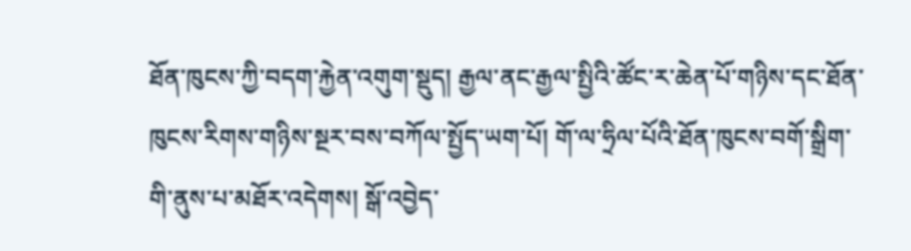ཐོན་ཁུངས་ཀྱི་བདག་རྐྱེན་འགུག་སྡུད། རྒྱལ་ནང་རྒྱལ་སྤྱིའི་ཚོང་ར་ཆེན་པོ་གཉིས་དང་ཐོན་ཁུངས་རིགས་གཉིས་སྔར་བས་བཀོལ་སྤྱོད་ཡག་པོ། གོ་ལ་ཧྲིལ་པོའི་ཐོན་ཁུངས་བགོ་སྒྲིག་གི་ནུས་པ་མཐོར་འདེགས། སྒོ་འབྱེད་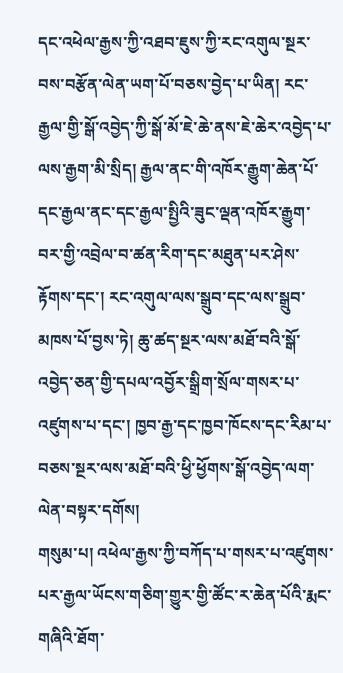དང་འཕེལ་རྒྱས་ཀྱི་འཐབ་ཇུས་ཀྱི་རང་འགུལ་སྔར་བས་བརྩོན་ལེན་ཡག་པོ་བཅས་བྱེད་པ་ཡིན། རང་རྒྱལ་གྱི་སྒོ་འབྱེད་ཀྱི་སྒོ་མོ་ཇེ་ཆེ་ནས་ཇེ་ཆེར་འབྱེད་པ་ལས་རྒྱག་མི་སྲིད། རྒྱལ་ནང་གི་འཁོར་རྒྱུག་ཆེན་པོ་དང་རྒྱལ་ནང་དང་རྒྱལ་སྤྱིའི་ཟུང་ལྡན་འཁོར་རྒྱུག་བར་གྱི་འབྲེལ་བ་ཚན་རིག་དང་མཐུན་པར་ཤེས་རྟོགས་དང་། རང་འགུལ་ལས་སྒྲུབ་དང་ལས་སྒྲུབ་མཁས་པོ་བྱས་ཏེ། ཆུ་ཚད་སྔར་ལས་མཐོ་བའི་སྒོ་འབྱེད་ཅན་གྱི་དཔལ་འབྱོར་སྒྲིག་སྲོལ་གསར་པ་འཛུགས་པ་དང་། ཁྱབ་རྒྱ་དང་ཁྱབ་ཁོངས་དང་རིམ་པ་བཅས་སྔར་ལས་མཐོ་བའི་ཕྱི་ཕྱོགས་སྒོ་འབྱེད་ལག་ལེན་བསྟར་དགོས།
གསུམ་པ། འཕེལ་རྒྱས་ཀྱི་བཀོད་པ་གསར་པ་འཛུགས་པར་རྒྱལ་ཡོངས་གཅིག་གྱུར་གྱི་ཚོང་ར་ཆེན་པོའི་རྨང་གཞིའི་ཐོག་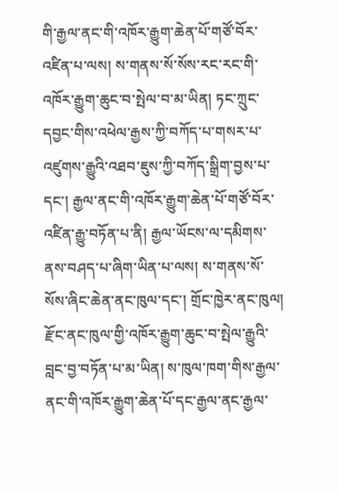གི་རྒྱལ་ནང་གི་འཁོར་རྒྱུག་ཆེན་པོ་གཙོ་བོར་འཛིན་པ་ལས། ས་གནས་སོ་སོས་རང་རང་གི་འཁོར་རྒྱུག་ཆུང་བ་སྤེལ་བ་མ་ཡིན། ཏང་ཀྲུང་དབྱང་གིས་འཕེལ་རྒྱས་ཀྱི་བཀོད་པ་གསར་པ་འཛུགས་རྒྱུའི་འཐབ་ཇུས་ཀྱི་བཀོད་སྒྲིག་བྱས་པ་དང་། རྒྱལ་ནང་གི་འཁོར་རྒྱུག་ཆེན་པོ་གཙོ་བོར་འཛིན་རྒྱུ་བཏོན་པ་ནི། རྒྱལ་ཡོངས་ལ་དམིགས་ནས་བཤད་པ་ཞིག་ཡིན་པ་ལས། ས་གནས་སོ་སོས་ཞིང་ཆེན་ནང་ཁུལ་དང་། གྲོང་ཁྱེར་ནང་ཁུལ། རྫོང་ནང་ཁུལ་གྱི་འཁོར་རྒྱུག་ཆུང་བ་སྤེལ་རྒྱུའི་བླང་བྱ་བཏོན་པ་མ་ཡིན། ས་ཁུལ་ཁག་གིས་རྒྱལ་ནང་གི་འཁོར་རྒྱུག་ཆེན་པོ་དང་རྒྱལ་ནང་རྒྱལ་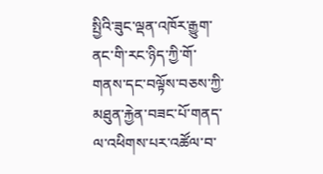སྤྱིའི་ཟུང་ལྡན་འཁོར་རྒྱུག་ནང་གི་རང་ཉིད་ཀྱི་གོ་གནས་དང་བལྟོས་བཅས་ཀྱི་མཐུན་རྐྱེན་བཟང་པོ་གནད་ལ་འཕིགས་པར་འཚོལ་བ་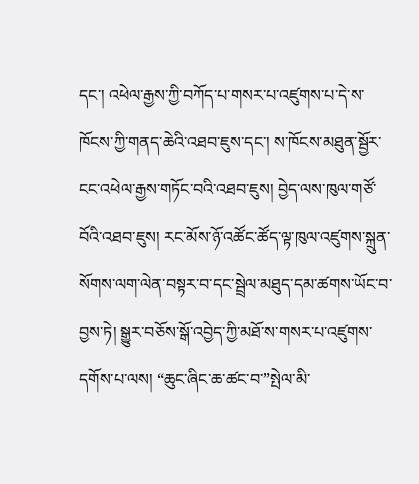དང་། འཕེལ་རྒྱས་ཀྱི་བཀོད་པ་གསར་པ་འཛུགས་པ་དེ་ས་ཁོངས་ཀྱི་གནད་ཆེའི་འཐབ་ཇུས་དང་། ས་ཁོངས་མཐུན་སྦྱོར་ངང་འཕེལ་རྒྱས་གཏོང་བའི་འཐབ་ཇུས། བྱེད་ལས་ཁུལ་གཙོ་བོའི་འཐབ་ཇུས། རང་མོས་ཉོ་འཚོང་ཚོད་ལྟ་ཁུལ་འཛུགས་སྐྲུན་སོགས་ལག་ལེན་བསྟར་བ་དང་སྦྲེལ་མཐུད་དམ་ཚགས་ཡོང་བ་བྱས་ཏེ། སྒྱུར་བཅོས་སྒོ་འབྱེད་ཀྱི་མཐོ་ས་གསར་པ་འཛུགས་དགོས་པ་ལས། “ཆུང་ཞིང་ཆ་ཚང་བ་”སྤེལ་མི་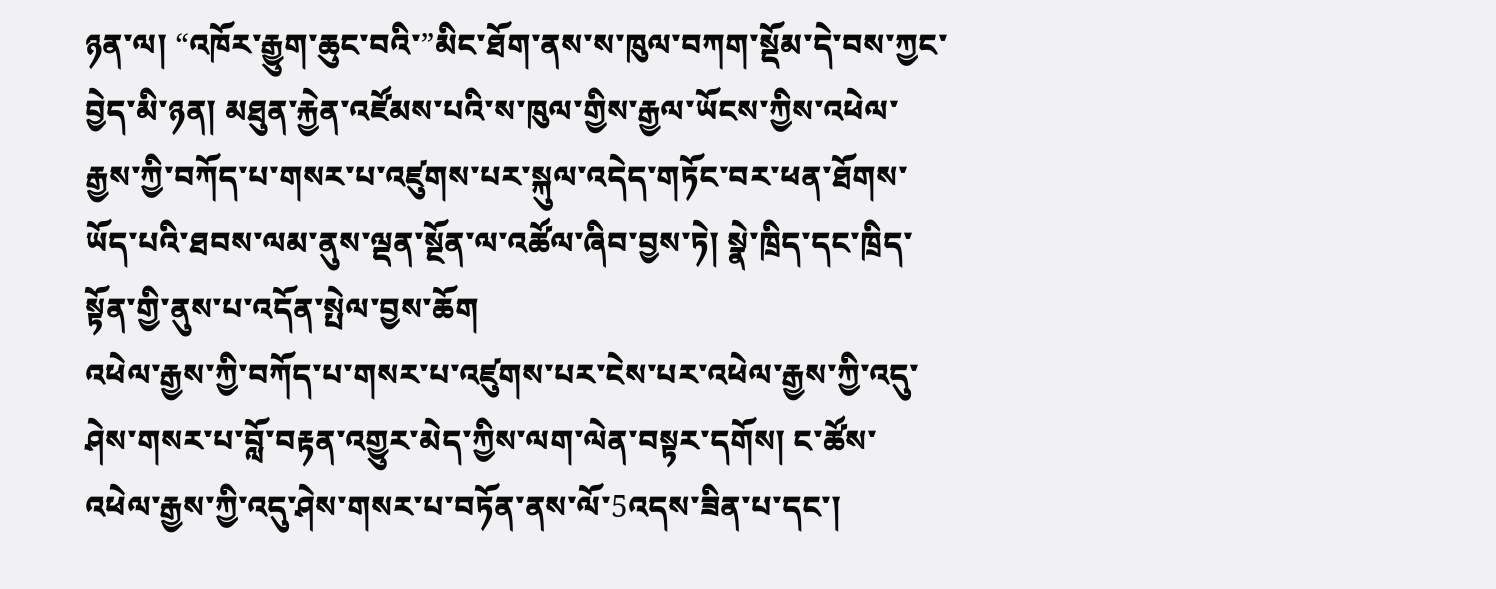ཉན་ལ། “འཁོར་རྒྱུག་ཆུང་བའི་”མིང་ཐོག་ནས་ས་ཁུལ་བཀག་སྡོམ་དེ་བས་ཀྱང་བྱེད་མི་ཉན། མཐུན་རྐྱེན་འཛོམས་པའི་ས་ཁུལ་གྱིས་རྒྱལ་ཡོངས་ཀྱིས་འཕེལ་རྒྱས་ཀྱི་བཀོད་པ་གསར་པ་འཛུགས་པར་སྐུལ་འདེད་གཏོང་བར་ཕན་ཐོགས་ཡོད་པའི་ཐབས་ལམ་ནུས་ལྡན་སྔོན་ལ་འཚོལ་ཞིབ་བྱས་ཏེ། སྣེ་ཁྲིད་དང་ཁྲིད་སྟོན་གྱི་ནུས་པ་འདོན་སྤེལ་བྱས་ཆོག
འཕེལ་རྒྱས་ཀྱི་བཀོད་པ་གསར་པ་འཛུགས་པར་ངེས་པར་འཕེལ་རྒྱས་ཀྱི་འདུ་ཤེས་གསར་པ་བློ་བརྟན་འགྱུར་མེད་ཀྱིས་ལག་ལེན་བསྟར་དགོས། ང་ཚོས་འཕེལ་རྒྱས་ཀྱི་འདུ་ཤེས་གསར་པ་བཏོན་ནས་ལོ་5འདས་ཟིན་པ་དང་།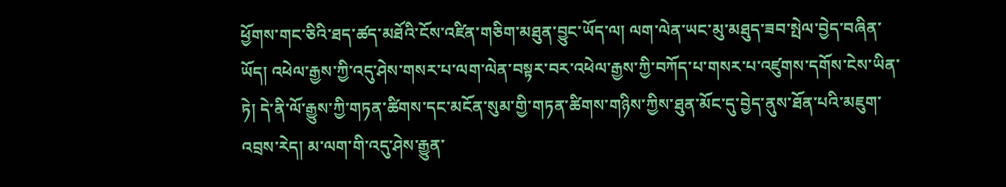ཕྱོགས་གང་ཅིའི་ཐད་ཚད་མཐོའི་ངོས་འཛིན་གཅིག་མཐུན་བྱུང་ཡོད་ལ། ལག་ལེན་ཡང་མུ་མཐུད་ཟབ་སྤེལ་བྱེད་བཞིན་ཡོད། འཕེལ་རྒྱས་ཀྱི་འདུ་ཤེས་གསར་པ་ལག་ལེན་བསྟར་བར་འཕེལ་རྒྱས་ཀྱི་བཀོད་པ་གསར་པ་འཛུགས་དགོས་ངེས་ཡིན་ཏེ། དེ་ནི་ལོ་རྒྱུས་ཀྱི་གཏན་ཚིགས་དང་མངོན་སུམ་གྱི་གཏན་ཚིགས་གཉིས་ཀྱིས་ཐུན་མོང་དུ་བྱེད་ནུས་ཐོན་པའི་མཇུག་འབྲས་རེད། མ་ལག་གི་འདུ་ཤེས་རྒྱུན་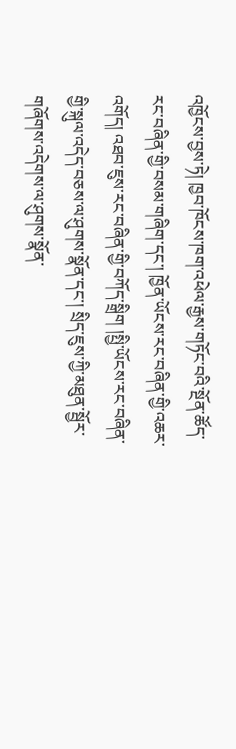འཁྱོངས་བྱས་ཏེ། ཁྱབ་ཁོངས་ཁག་འཕེལ་རྒྱས་གཏོང་བའི་སྔོན་ཚོད་རང་བཞིན་གྱི་བསམ་གཞིག་དང་། ཁྱོན་ཡོངས་རང་བཞིན་གྱི་འཆར་འགོད། འཐབ་ཇུས་རང་བཞིན་གྱི་བཀོད་སྒྲིག །སྤྱི་ཡོངས་རང་བཞིན་གྱི་སྐུལ་འདེད་བཅས་ལ་ཤུགས་སྣོན་དང་། སྲིད་ཇུས་ཀྱི་མཐུན་སྦྱོར་གཞོགས་འདེགས་ལ་ཤུགས་སྣོན་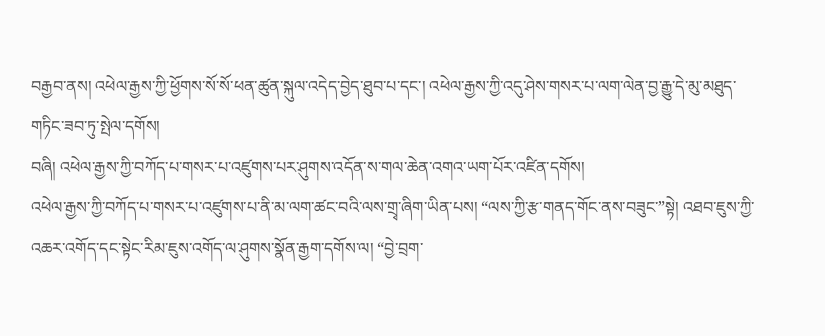བརྒྱབ་ནས། འཕེལ་རྒྱས་ཀྱི་ཕྱོགས་སོ་སོ་ཕན་ཚུན་སྐུལ་འདེད་བྱེད་ཐུབ་པ་དང་། འཕེལ་རྒྱས་ཀྱི་འདུ་ཤེས་གསར་པ་ལག་ལེན་བྱ་རྒྱུ་དེ་མུ་མཐུད་གཏིང་ཟབ་ཏུ་སྤེལ་དགོས།
བཞི། འཕེལ་རྒྱས་ཀྱི་བཀོད་པ་གསར་པ་འཛུགས་པར་ཤུགས་འདོན་ས་གལ་ཆེན་འགའ་ཡག་པོར་འཛིན་དགོས།
འཕེལ་རྒྱས་ཀྱི་བཀོད་པ་གསར་པ་འཛུགས་པ་ནི་མ་ལག་ཚང་བའི་ལས་གྲྭ་ཞིག་ཡིན་པས། “ལས་ཀྱི་རྩ་གནད་གོང་ནས་བཟུང་”སྟེ། འཐབ་ཇུས་ཀྱི་འཆར་འགོད་དང་སྟེང་རིམ་ཇུས་འགོད་ལ་ཤུགས་སྣོན་རྒྱག་དགོས་ལ། “བྱེ་བྲག་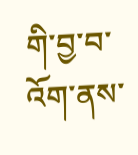གི་བྱ་བ་འོག་ནས་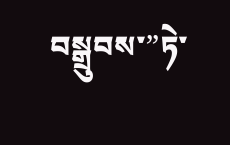བསྒྲུབས་”ཏེ་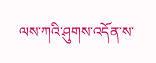ལས་ཀའི་ཤུགས་འདོན་ས་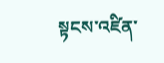སྟངས་འཛིན་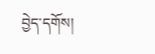བྱེད་དགོས།